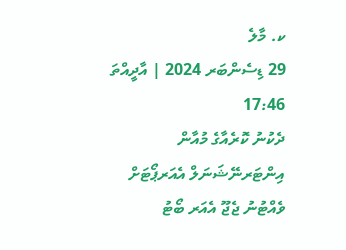ކ. މާލެ
29 ޑިސެންބަރ 2024 | އާދީއްތަ 17:46
ދެކުނު ކޮރެއާގެ މުއާން އިންޓަރނޭޝަނަލް އެއަރޕޯޓަށް ވެއްޓުނު ޖެޖޫ އެއަރ ބޯޓު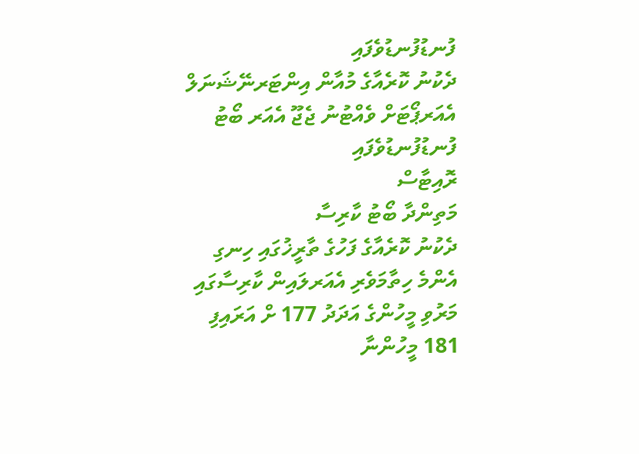ފުނޑުފުނޑުވެފައި
ދެކުނު ކޮރެއާގެ މުއާން އިންޓަރނޭޝަނަލް އެއަރޕޯޓަށް ވެއްޓުނު ޖެޖޫ އެއަރ ބޯޓު ފުނޑުފުނޑުވެފައި
ރޮއިޓާސް
މަތިންދާ ބޯޓު ކާރިސާ
ދެކުނު ކޮރެއާގެ ފަހުގެ ތާރީޚުގައި ހިނގި އެންމެ ހިތާމަވެރި އެއަރލައިން ކާރިސާގައި މަރުވި މީހުންގެ އަދަދު 177 ށް އަރައިފި
181 މީހުންނާ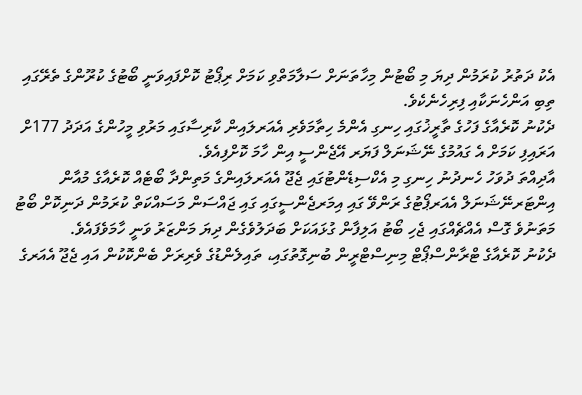އެކު ދަތުރު ކުރަމުން ދިޔަ މި ބޯޓުން މިހާތަނަށް ސަލާމަތްވި ކަމަށް ރިޕޯޓު ކޮށްފައިވަނީ ބޯޓުގެ ކުރޫންގެ ތެރޭގައި ތިބި އަންހެނަކާއި ފިރިހެނެކެވެ.
ދެކުނު ކޮރެއާގެ ފަހުގެ ތާރީޚުގައި ހިނގި އެންމެ ހިތާމަވެރި އެއަރލައިން ކާރިސާގައި މަރުވި މީހުންގެ އަދަދު 177ށް އަރައިފި ކަމަށް އެ ގައުމުގެ ނޭޝަނަލް ފަޔަރ އޭޖެންސީ އިން ހާމަ ކޮށްފިއެވެ.
އާދިއްތަ ދުވަހު ހެނދުނު ހިނގި މި އެކްސިޑެންޓުގައި ޖެޖޫ އެއަރލައިންގެ މަތިންދާ ބޯޓެއް ކޮރެއާގެ މުއާން އިންޓަރނޭޝަނަލް އެއަރޕޯޓުގެ ރަންވޭ ގައި އިމަރޖެންސީގައި ގައި ޖައްސަން މަސައްކަތް ކުރަމުން ދަނިކޮށް ބޯޓު މަތަނުވެ ގޮސް އެއްޗެއްގައި ޖެހި ބޯޓު އަލިފާން ގުޅައަކަށް ބަދަލުވެގެން ދިޔަ މަންޒަރު ވަނީ ހާމަވެފައެވެ.
ދެކުނު ކޮރެއާގެ ޓްރާންސްޕޯޓް މިނިސްޓްރީން ބުނިގޮތުގައި، ތައިލެންޑުގެ ވެރިރަށް ބެންކޮކުން އައި ޖެޖޫ އެއަރގެ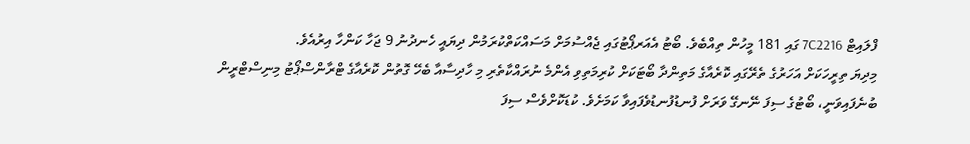ފްލައިޓް 7C2216 ގައި 181 މީހުން ތިއްބެވެ. ބޯޓު އެއަރޕޯޓުގައި ޖެއްސުމަށް މަސައްކަތްކުރަމުން ދިޔައީ ހެނދުނު 9 ޖަހާ ކަންހާ އިރުއެވެ.
މިދިޔަ ތިރީހަކަށް އަހަރުގެ ތެރޭގައި ކޮރެއާގެ މަތިންދާ ބޯޓަކަށް ކުރިމަތިވި އެންމެ ނުރައްކާތެރި މި ހާދިސާއާ ބެހޭ ގޮތުން ކޮރެއާގެ ޓްރާންސްޕޯޓު މިނިސްޓްރީން ބުނެފައިވަނީ، ބޯޓުގެ ސިފަ ނޭނގޭ ވަރަށް ފުނޑުފުނޑުވެފައިވާ ކަމަށެވެ. ކުޑަކޮށްވެސް ސިފަ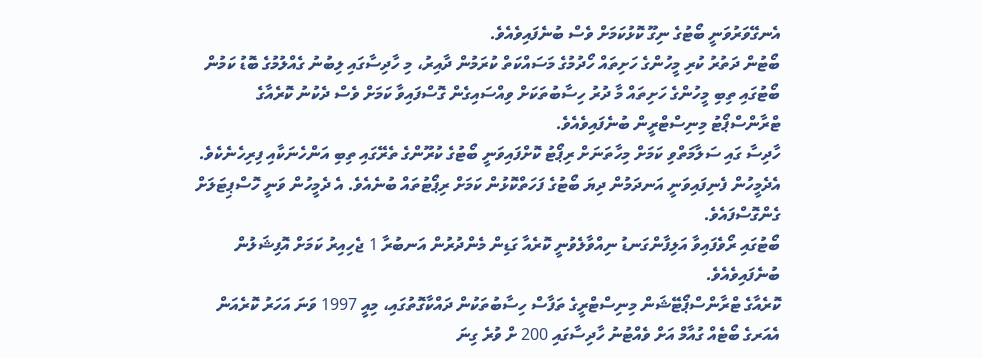އެނގޭވަރުވަނީ ބޯޓުގެ ނިގޫ ކޮޅުކަމަށް ވެސް ބުނެފައިވެއެވެ.
ބޯޓުން ދަތުރު ކުރި މީހުންގެ ހަށިތައް ހޯދުމުގެ މަސައްކަތް ކުރަމުން ދާއިރު، މި ހާދިސާގައި ލިބުނު ގެއްލުމުގެ ބޮޑު ކަމުން ބޯޓުގައި ތިބި މީހުންގެ ހަށިތައް މާ ދުރު ހިސާބުތަކަށް ވިއްސައިގެން ގޮސްފައިވާ ކަމަށް ވެސް ދެކުނު ކޮރެއާގެ ޓްރާންސްޕޯޓު މިނިސްޓްރީން ބުނެފައިވެއެވެ.
ހާދިސާ ގައި ސަލާމަތްވި ކަމަށް މިހާތަނަށް ރިޕޯޓު ކޮށްފައިވަނީ ބޯޓުގެ ކުރޫންގެ ތެރޭގައި ތިބި އަންހެނަކާއި ފިރިހެނެކެވެ. އެދެމީހުން ފެނިފައިވަނީ އަނދަމުން ދިޔަ ބޯޓުގެ ފަހަތްކޮޅުން ކަމަށް ރިޕޯޓުތައް ބުނެއެވެ. އެ ދެމީހުން ވަނީ ހޮސްޕިޓަލަށް ގެންގޮސްފައެވެ.
ބޯޓުގައި ރޯވެފައިވާ އަލިފާންގަނޑު ނިއްވާލެވުނީ ކޮރެއާ ގަޑިން މެންދުރުން އަނބުރާ 1 ޖެހިއިރު ކަމަށް އޮފިޝަލުން ބުނެފައިވެއެވެ.
ކޮރެއާގެ ޓްރާންސްޕޯޓޭޝަން މިނިސްޓްރީގެ ތަފާސް ހިސާބުތަކުން ދައްކާގޮތުގައި، މިއީ 1997 ވަނަ އަހަރު ކޮރެއަން އެއަރގެ ބޯޓެއް ގުއާމް އަށް ވެއްޓުނު ހާދިސާގައި 200 ށް ވުރެ ގިނަ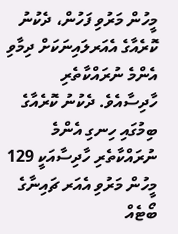މީހުން މަރުވި ފަހުން، ދެކުނު ކޮރެއާގެ އެއަރލައިނަކަށް ދިމާވި އެންމެ ނުރައްކާތެރި ހާދިސާއެވެ. ދެކުނު ކޮރެއާގެ ބިމުގައި ހިނގި އެންމެ ނުރައްކާތެރި ހާދިސާއަކީ 129 މީހުން މަރުވި އެއަރ ޗައިނާގެ ބޯޓެއް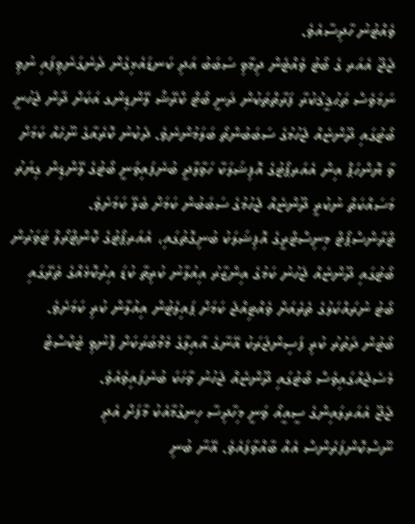ވެއްޓުނު ހާދިސާއެވެ.
ޖެޖޫ އެއަރ ގެ ބޯޓު ވެއްޓެން ދިމާވި ސަބަބު އަދި ކަނޑައެޅިގެން ދެނެގަނެވިފައި ނުވި ނަމަވެސް ތަޙުޤީޤުކުރާ ފަރާތްތަކުން ދަނީ ބޯޓް ކްރޭޝް ލޭންޑިންގ އަކަށް ދާން ޖެހުނީ ބޯޓުގައި ދޫންޏެއް ޖެހުމުގެ ސަބަބުންތޯ ބަލަމުންނެވެ. ދެކުނު ކޮރެއާގެ ނޫހެއް ކަމަށް ވާ ޔޮންހަޕް އިން އެއަރޕޯޓުގެ އޮފިޝަލަކާ ހަވާލާދީ ބުނެފައިވަނީ ބޯޓުގެ ލޭންޑިން ގިޔަރު މަސައްކަތް ނުކުރީ ދޫންޏެއް ޖެހުމުގެ ސަބަބުން ކަމަށް ބެލޭ ކަމަށެވެ.
ޓްރާންސްޕޯޓް މިނިސްޓްރީގެ އޮފިޝަލަކު ބުނިގޮތުގައި، އެއަރޕޯޓުގެ ކޮންޓްރޯލް ޓަވަރުން ބޯޓުގައި ދޫންޏެއް ޖެހުނު ކަމުގެ އިންޒާރު އިއުލާނު ކުރިތާ ކުޑަ އިރުކޮޅެއްގެ ތެރޭގައި ބޯޓު ނުރައްކަލުގެ ތެރެއަށް ވެއްޓިއްޖެ ކަމަށް ޕައިލެޓުން އިއުލާން ކުރި ކަމަށެވެ.
ބޯޓުން ދަތުރު ކުރި ފަސިންޖަރަކު އޭނާގެ އާއިލާގެ މެމްބަރަކަށް ފޮނުވި ޓެކްސްޓް މެސެޖެއްގައިވެސް ބޯޓުގައި ދޫންޏެއް ޖެހުނު ވާހަކަ ބުނެފައިވެއެވެ.
ޖެޖޫ އެއަރލައިންގެ ސީއީއޯ ވަނީ މިހާދިސާ ހިނގުމާއެކު މާފަށް އެދި ނޫސްކޮންފަރެންސް އެއް ބާއްވާފައެވެ. އޭނާ ބުނި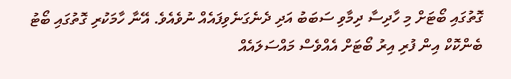ގޮތުގައި ބޯޓަށް މި ހާދިސާ ދިމާވި ސަބަބު އަދި ދެނެގަނެވިފައެއް ނުވެއެވެ. އޭނާ ހާމަކުރި ގޮތުގައި ބޯޓު ބެންކޮކް އިން ފުރި އިރު ބޯޓަށް އެއްވެސް މައްސަލައެއް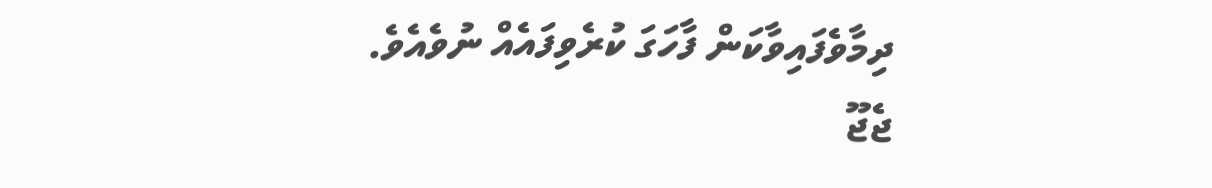ދިމާވެފައިވާކަން ފާހަގަ ކުރެވިފައެއް ނުވެއެވެ.
ޖެޖޫ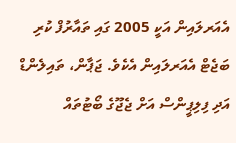އެއަރލައިން އަކީ 2005 ގައި ތައާރުފް ކުރި ބަޖެޓް އެއަރލައިން އެކެވެ. ޖަޕާން، ތައިލެންޑް އަދި ފިލިޕީންސް އަށް ޖެޖޫގެ ބޯޓުތައް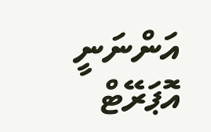އަންނަނީ އޮޕަރޭޓް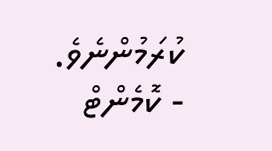ކުރަމުންނެވެ.
- ކޮމެންޓް